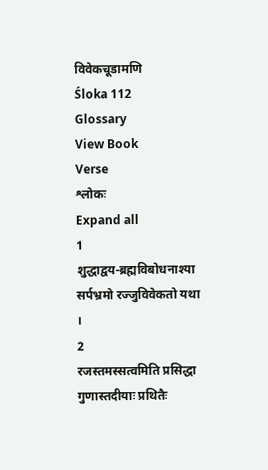विवेकचूडामणि
Śloka 112
Glossary
View Book
Verse
श्लोकः
Expand all
1
शुद्धाद्वय-ब्रह्मविबोधनाश्या सर्पभ्रमो रज्जुविवेकतो यथा ।
2
रजस्तमस्सत्वमिति प्रसिद्धा गुणास्तदीयाः प्रथितैः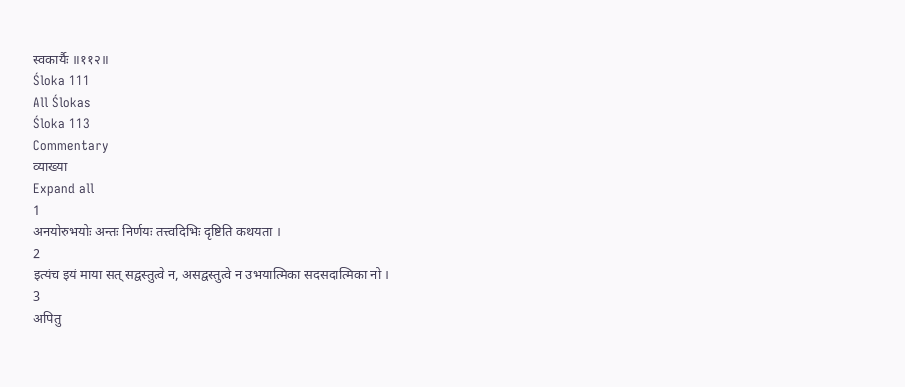स्वकार्यैः ॥११२॥
Śloka 111
All Ślokas
Śloka 113
Commentary
व्याख्या
Expand all
1
अनयोरुभयोः अन्तः निर्णयः तत्त्वदिभिः दृष्टिति कथयता ।
2
इत्यंच इयं माया सत् सद्वस्तुत्वे न, असद्वस्तुत्वे न उभयात्मिका सदसदात्मिका नो ।
3
अपितु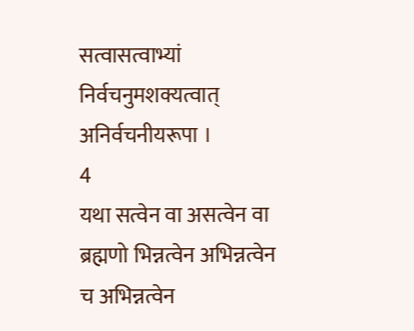सत्वासत्वाभ्यां निर्वचनुमशक्यत्वात् अनिर्वचनीयरूपा ।
4
यथा सत्वेन वा असत्वेन वा ब्रह्मणो भिन्नत्वेन अभिन्नत्वेन च अभिन्नत्वेन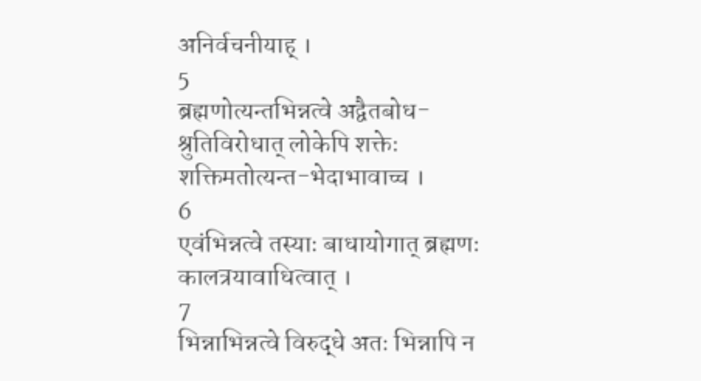अनिर्वचनीयाह् ।
5
ब्रह्मणोत्यन्तभिन्नत्वे अद्वैतबोध-श्रुतिविरोधात् लोकेपि शक्तेः शक्तिमतोत्यन्त-भेदाभावाच्च ।
6
एवंभिन्नत्वे तस्याः बाधायोगात् ब्रह्मणः कालत्रयावाधित्वात् ।
7
भिन्नाभिन्नत्वे विरुद्धे अतः भिन्नापि न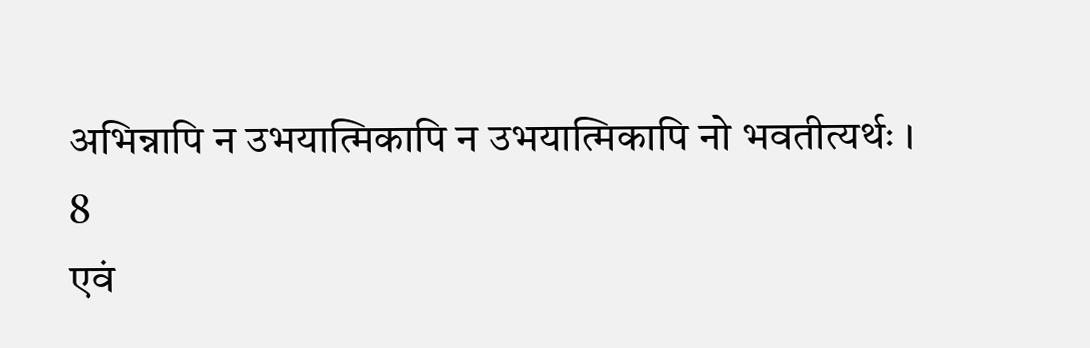अभिन्नापि न उभयात्मिकापि न उभयात्मिकापि नो भवतीत्यर्थः ।
8
एवं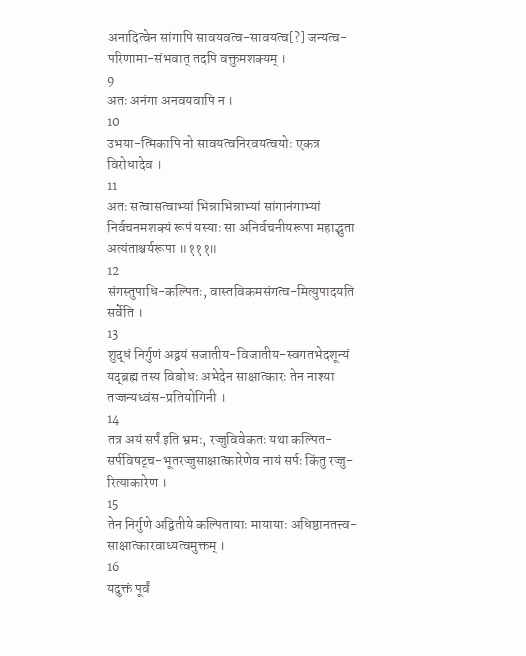अनादित्वेन सांगापि सावयवत्व-सावयत्व[?] जन्यत्व-परिणामा-संभवात् तदपि वक्तुमशक्यम् ।
9
अतः अनंगा अनवयवापि न ।
10
उभया-त्मिकापि नो सावयत्वनिरवयत्वयोः एकत्र विरोधादेव ।
11
अतः सत्वासत्वाभ्यां भिन्नाभिन्नाभ्यां सांगानंगाभ्यां निर्वचनमशक्यं रूपं यस्याः सा अनिर्वचनीयरूपा महाद्भुता अत्यंताश्चर्यरूपा ॥१११॥
12
संगस्तुपाधि-कल्पितः, वास्तविकमसंगत्व-मित्युपादयति सर्वेति ।
13
शुद्धं निर्गुणं अद्वयं सजातीय-विजातीय-स्वगतभेदशून्यं यद्ब्रह्म तस्य विबोधः अभेदेन साक्षात्कारः तेन नाश्या तज्जन्यध्वंस-प्रतियोगिनी ।
14
तत्र अयं सर्पं इति भ्रमः, रज्जुविवेकतः यथा कल्पित-सर्पविषट्च-भूतरज्जुसाक्षात्कारेणेव नायं सर्पः किंतु रज्जु-रित्याकारेण ।
15
तेन निर्गुणे अद्वितीये कल्पितायाः मायायाः अधिष्ठानतत्त्व-साक्षात्कारवाध्यत्वमुक्तम् ।
16
यदुक्तं पूर्वं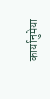कार्यानुमेया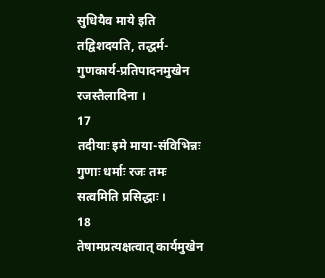सुधियैव माये इति तद्विशदयति, तद्धर्म-गुणकार्य-प्रतिपादनमुखेन रजस्तैलादिना ।
17
तदीयाः इमे माया-संविभिन्नः गुणाः धर्माः रजः तमः सत्वमिति प्रसिद्धाः ।
18
तेषामप्रत्यक्षत्वात् कार्यमुखेन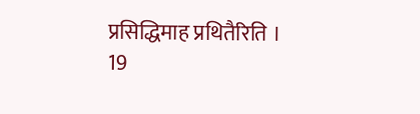प्रसिद्धिमाह प्रथितैरिति ।
19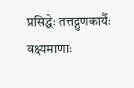प्रसिद्धेः तत्तद्गुणकार्यैः वक्ष्यमाणाः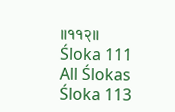॥११२॥
Śloka 111
All Ślokas
Śloka 113